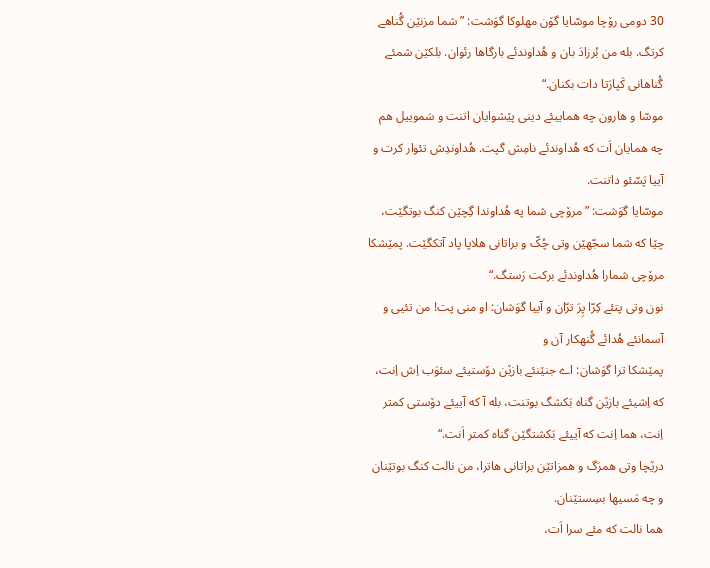30 دومی رۆچا موسّایا گۆن مهلوکا گوَشت: ”شما مزنێن گُناهے کرتگ. بله من بُرزادَ بان و هُداوندئے بارگاها رئوان. بلکێن شمئے گُناهانی کَپارَتا دات بکنان.“
موسّا و هارون چه هماییئے دینی پێشوایان اتنت و سَموییل هم چه همایان اَت که هُداوندئے نامِش گپت. هُداوندِش تئوار کرت و آییا پَسّئو داتنت.
موسّایا گوَشت: ”مرۆچی شما په هُداوندا گِچێن کنگ بوتگێت، چێا که شما سجّهێن وتی چُکّ و براتانی هلاپا پاد آتکگێت. پمێشکا مرۆچی شمارا هُداوندئے برکت رَستگ.“
نون وتی پتئے کِرّا پِرَ ترّان و آییا گوَشان: او منی پت! من تئیی و آسمانئے هُدائے گُنهکار آن و
پمێشکا ترا گوَشان: اے جنێنئے بازێن دۆستیئے سئوَب اِش اِنت، که اِشیئے بازێن گناه بَکشگ بوتنت، بله آ که آییئے دۆستی کمتر اِنت، هما اِنت که آییئے بَکشتگێن گناه کمتر اَنت.“
درێچا وتی همرَگ و همزاتێن براتانی هاترا، من نالت کنگ بوتێنان و چه مَسیها بسِستێنان.
هما نالت که مئے سرا اَت،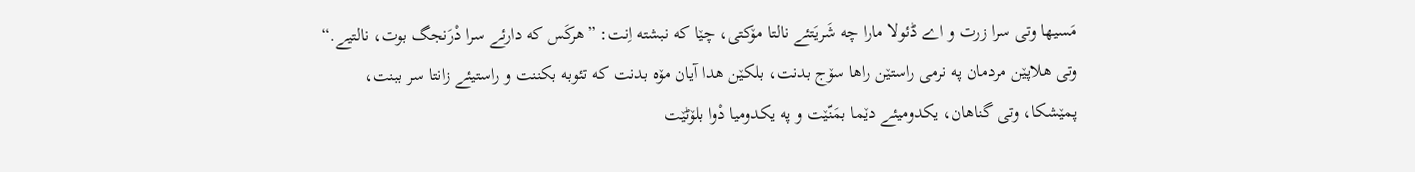مَسیها وتی سرا زرت و اے ڈئولا مارا چه شَریَتئے نالتا مۆکتی، چێا که نبشته اِنت: ”هرکَس که دارئے سرا دْرَنجگ بوت، نالتیے.“
وتی هلاپێن مردمان په نرمی راستێن راها سۆج بدنت، بلکێن هدا آیان مۆه بدنت که تئوبه بکننت و راستیئے زانتا سر ببنت،
پمێشکا، وتی گناهان، یکدومیئے دێما بمَنّێت و په یکدومیا دْوا بلۆٹێت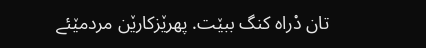تان دْراه کنگ ببێت. پهرێزکارێن مردمێئے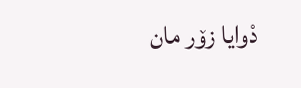دْوایا زۆر مان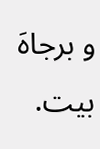و برجاهَ بیت.